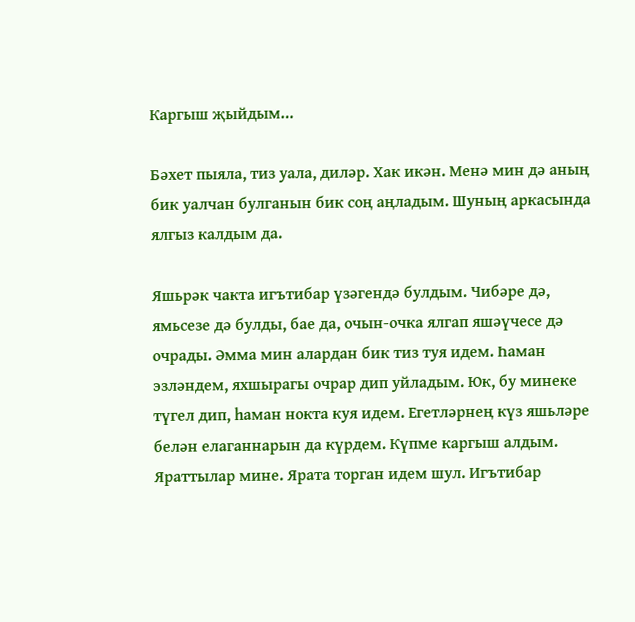Каргыш җыйдым…

Бәхет пыяла, тиз уала, диләр. Хак икән. Менә мин дә аның бик уалчан булганын бик соң аңладым. Шуның аркасында ялгыз калдым да.

Яшьрәк чакта игътибар үзәгендә булдым. Чибәре дә, ямьсезе дә булды, бае да, очын-очка ялгап яшәүчесе дә очрады. Әмма мин алардан бик тиз туя идем. Һаман эзләндем, яхшырагы очрар дип уйладым. Юк, бу минеке түгел дип, һаман нокта куя идем. Егетләрнең күз яшьләре белән елаганнарын да күрдем. Күпме каргыш алдым. Яраттылар мине. Ярата торган идем шул. Игътибар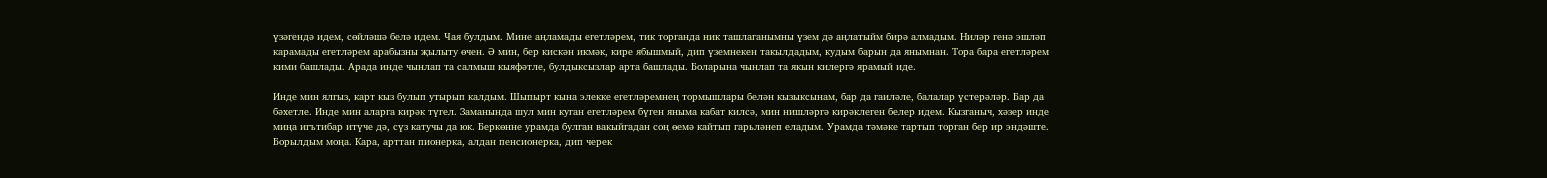үзәгендә идем, сөйләшә белә идем. Чая булдым. Мине аңламады егетләрем, тик торганда ник ташлаганымны үзем дә аңлатыйм бирә алмадым. Ниләр генә эшләп карамады егетләрем арабызны җылыту өчен. Ә мин, бер кискән икмәк, кире ябышмый, дип үземнекен такылдадым, кудым барын да янымнан. Тора бара егетләрем кими башлады. Арада инде чынлап та салмыш кыяфәтле, булдыксызлар арта башлады. Боларына чынлап та якын килергә ярамый иде.

Инде мин ялгыз, карт кыз булып утырып калдым. Шыпырт кына элекке егетләремнең тормышлары белән кызыксынам, бар да гаиләле, балалар үстерәләр. Бар да бәхетле. Инде мин аларга кирәк түгел. Заманында шул мин куган егетләрем бүген яныма кабат килсә, мин нишләргә кирәклеген белер идем. Кызганыч, хәзер инде миңа игътибар итүче дә, сүз катучы да юк. Беркөнне урамда булган вакыйгадан соң өемә кайтып гарьләнеп еладым. Урамда тәмәке тартып торган бер ир эндәште. Борылдым моңа. Кара, арттан пионерка, алдан пенсионерка, дип черек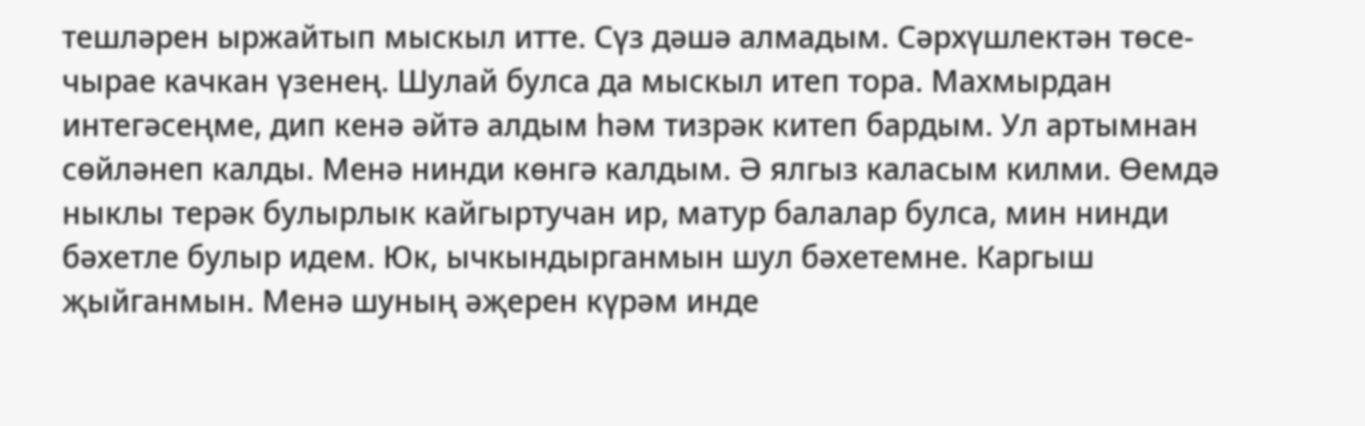тешләрен ыржайтып мыскыл итте. Сүз дәшә алмадым. Сәрхүшлектән төсе-чырае качкан үзенең. Шулай булса да мыскыл итеп тора. Махмырдан интегәсеңме, дип кенә әйтә алдым һәм тизрәк китеп бардым. Ул артымнан сөйләнеп калды. Менә нинди көнгә калдым. Ә ялгыз каласым килми. Өемдә ныклы терәк булырлык кайгыртучан ир, матур балалар булса, мин нинди бәхетле булыр идем. Юк, ычкындырганмын шул бәхетемне. Каргыш җыйганмын. Менә шуның әҗерен күрәм инде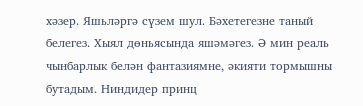хәзер. Яшьләргә сүзем шул. Бәхетегезне таный белегез. Хыял дөньясында яшәмәгез. Ә мин реаль чынбарлык белән фантазиямне, әкияти тормышны бутадым. Ниндидер принц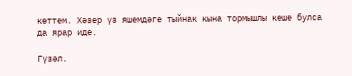көттем. Хәзер үз яшемдәге тыйнак кына тормышлы кеше булса да ярар иде.

Гүзәл.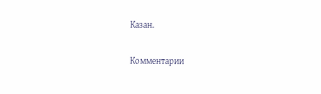Казан.

Комментарии